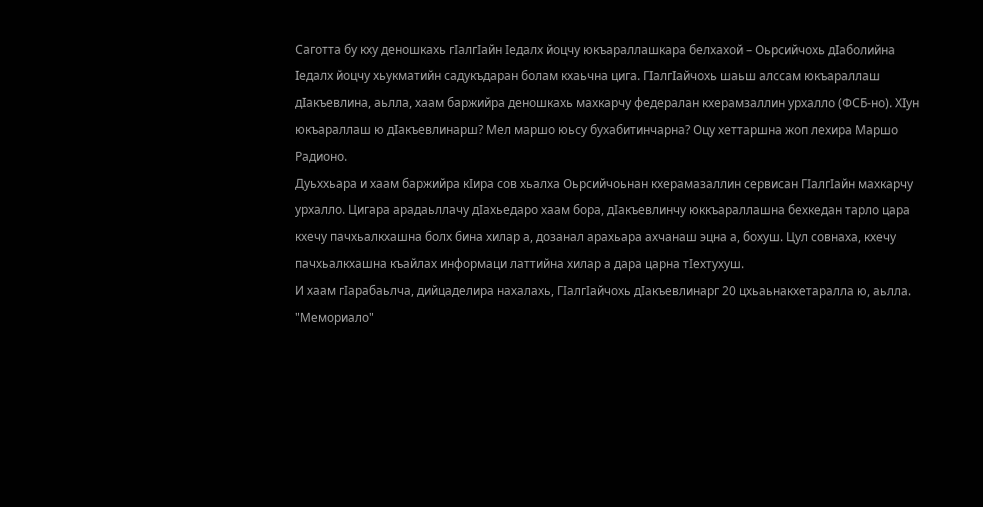Саготта бу кху деношкахь гIалгIайн Iедалх йоцчу юкъараллашкара белхахой – Оьрсийчохь дΙаболийна Ιедалх йоцчу хьукматийн садукъдаран болам кхаьчна цига. ГΙалгΙайчохь шаьш алссам юкъараллаш дΙакъевлина, аьлла, хаам баржийра деношкахь махкарчу федералан кхерамзаллин урхалло (ФСБ-но). ХΙун юкъараллаш ю дΙакъевлинарш? Мел маршо юьсу бухабитинчарна? Оцу хеттаршна жоп лехира Маршо Радионо.
Дуьххьара и хаам баржийра кIира сов хьалха Оьрсийчоьнан кхерамазаллин сервисан ГIалгIайн махкарчу урхалло. Цигара арадаьллачу дIахьедаро хаам бора, дIакъевлинчу юккъараллашна бехкедан тарло цара кхечу пачхьалкхашна болх бина хилар а, дозанал арахьара ахчанаш эцна а, бохуш. Цул совнаха, кхечу пачхьалкхашна къайлах информаци латтийна хилар а дара царна тIехтухуш.
И хаам гIарабаьлча, дийцаделира нахалахь, ГIалгIайчохь дIакъевлинарг 20 цхьаьнакхетаралла ю, аьлла. "Мемориало"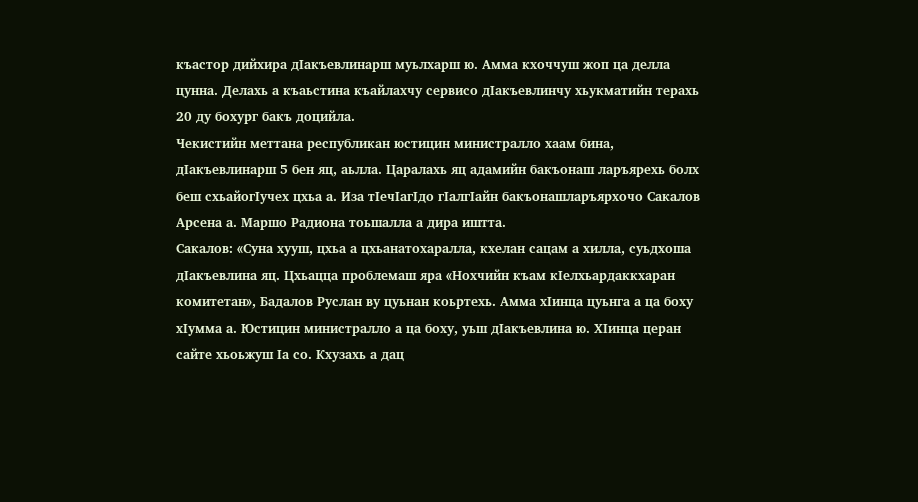къастор дийхира дIакъевлинарш муьлхарш ю. Амма кхоччуш жоп ца делла цунна. Делахь а къаьстина къайлахчу сервисо дIакъевлинчу хьукматийн терахь 20 ду бохург бакъ доцийла.
Чекистийн меттана республикан юстицин министралло хаам бина, дIакъевлинарш 5 бен яц, аьлла. Царалахь яц адамийн бакъонаш ларъярехь болх беш схьайогIучех цхьа а. Иза тIечIагIдо гIалгIайн бакъонашларъярхочо Сакалов Арсена а. Маршо Радиона тоьшалла а дира иштта.
Сакалов: «Суна хууш, цхьа а цхьанатохаралла, кхелан сацам а хилла, суьдхоша дIакъевлина яц. Цхьацца проблемаш яра «Нохчийн къам кIелхьардаккхаран комитетан», Бадалов Руслан ву цуьнан коьртехь. Амма хIинца цуьнга а ца боху хIумма а. Юстицин министралло а ца боху, уьш дIакъевлина ю. ХIинца церан сайте хьоьжуш Iа со. Кхузахь а дац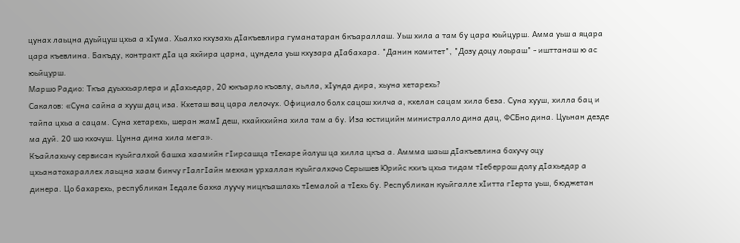цунах лаьцна дуьйцуш цхьа а хIума. Хьалхо кхузахь дIакъевлира гуманатаран бкъараллаш. Уьш хила а там бу цара юьйцурш. Амма уьш а яцара цара къевлина. Бакъду, контракт дIа ца яхйира царна, цундела уьш кхузара дIабахара. "Данин комитет", "Дозу доцу лоьраш" - ишттанаш ю ас юьйцурш.
Маршо Радио: Ткъа дуьххьарлера и дIахьедар, 20 юкъарло къовлу, аьлла, хIунда дира, хьуна хетарехь?
Сакалов: «Суна сайна а хууш дац иза. Кхеташ вац цара лелочух. Официало болх сацош хилча а, кхелан сацам хила беза. Суна хууш, хилла бац и тайпа цхьа а сацам. Суна хетарехь, шеран жамI деш, кхайкхийна хила там а бу. Иза юстицийн министралло дина дац, ФСБно дина. Цуьнан дезде ма дуй. 20 шо кхочуш. Цунна дина хила мега».
Къайлахьчу сервисан куьйгалхой башха хаамийн гIирсашца тIекаре йолуш ца хилла цкъа а. Аммма шаьш дIакъевлина бохучу оцу цхьанатохараллех лаьцна хаам бинчу гIалгIайн мехкан урхаллан куьйгалхочо Серышев Юрийс кхиъ цхьа тидам тIеберpош долу дIахьедар а динера. Цо бахарехь, республикан Iедале бахка луучу ницкъашлахь тIемалой а тIехь бу. Республикан куьйгалле хIитта гIерта уьш, бюджетан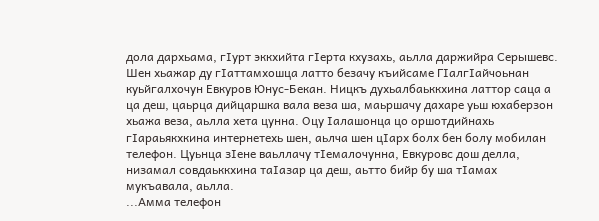дола дархьама, гIурт эккхийта гIерта кхузахь, аьлла даржийра Серышевс.
Шен хьажар ду гIаттамхошца латто безачу къийсаме ГIалгIайчоьнан куьйгалхочун Евкуров Юнус-Бекан. Ницкъ духьалбаьккхина латтор саца а ца деш, цаьрца дийцаршка вала веза ша, маьршачу дахаре уьш юхаберзон хьажа веза, аьлла хета цунна. Оцу Iалашонца цо оршотдийнахь гIараьякхкина интернетехь шен, аьлча шен цIарх болх бен болу мобилан телефон. Цуьнца зIене ваьллачу тIемалочунна, Евкуровс дош делла, низамал совдаьккхина таIазар ца деш, аьтто бийр бу ша тIамах мукъавала, аьлла.
...Амма телефон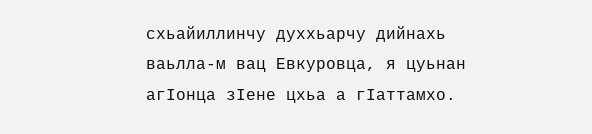схьайиллинчу духхьарчу дийнахь ваьлла-м вац Евкуровца, я цуьнан агIонца зIене цхьа а гIаттамхо.